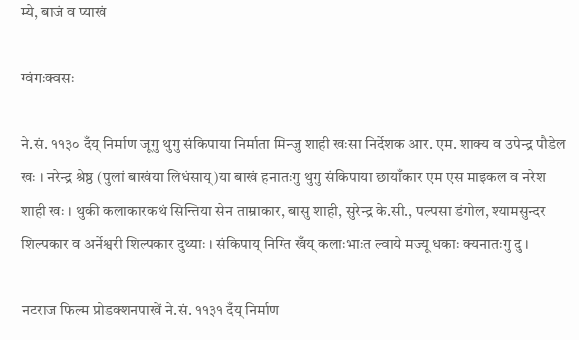म्ये, बाजं व प्याखं

ग्वंगःक्वसः

ने.सं. ११३० दँय्‌ निर्माण जूगु थुगु संकिपाया निर्माता मिन्जु शाही खःसा निर्देशक आर. एम. शाक्य व उपेन्द्र पौडेल खः । नरेन्द्र श्रेष्ठ (पुलां बाखंया लिधंसाय्‌)या बाखं हनातःगु थुगु संकिपाया छायाँकार एम एस माइकल व नरेश शाही खः । थुकी कलाकारकथं सिन्तिया सेन ताम्राकार, बासु शाही, सुरेन्द्र के.सी., पल्पसा डंगोल, श्यामसुन्दर शिल्पकार व अर्नेश्वरी शिल्पकार दुथ्याः । संकिपाय्‌ निग्ति खँय्‌ कलाःभाःत ल्वाये मज्यू धकाः क्यनातःगु दु ।

नटराज फिल्म प्रोडक्शनपाखें ने.सं. ११३१ दँय्‌ निर्माण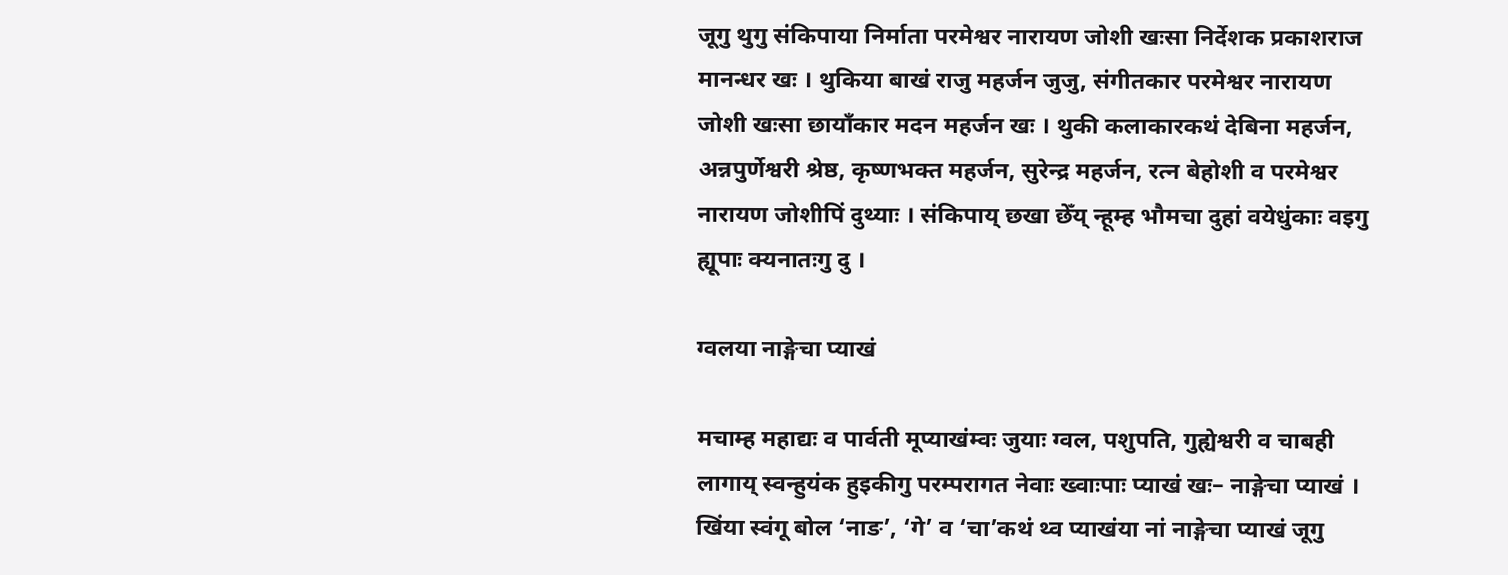जूगु थुगु संकिपाया निर्माता परमेश्वर नारायण जोशी खःसा निर्देशक प्रकाशराज मानन्धर खः । थुकिया बाखं राजु महर्जन जुजु, संगीतकार परमेश्वर नारायण जोशी खःसा छायाँकार मदन महर्जन खः । थुकी कलाकारकथं देबिना महर्जन, अन्नपुर्णेश्वरी श्रेष्ठ, कृष्णभक्त महर्जन, सुरेन्द्र महर्जन, रत्न बेहोशी व परमेश्वर नारायण जोशीपिं दुथ्याः । संकिपाय्‌ छखा छेँय्‌ न्हूम्ह भौमचा दुहां वयेधुंकाः वइगु ह्यूपाः क्यनातःगु दु ।

ग्वलया नाङ्गेचा प्याखं

मचाम्ह महाद्यः व पार्वती मूप्याखंम्वः जुयाः ग्वल, पशुपति, गुह्येश्वरी व चाबही लागाय्‌ स्वन्हुयंक हुइकीगु परम्परागत नेवाः ख्वाःपाः प्याखं खः– नाङ्गेचा प्याखं । खिंया स्वंगू बोल ‘नाङ’, ‘गे’ व ‘चा’कथं थ्व प्याखंया नां नाङ्गेचा प्याखं जूगु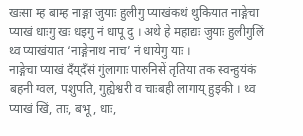खःसा म्ह बाम्ह नाङ्गा जुयाः हुलीगु प्याखंकथं थुकियात नाङ्गेचा प्याखं धाःगु खः धइगु नं धापू दु । अथे हे महाद्यः जुयाः हुलीगुलिं थ्व प्याखंयात ‘नाङ्गेनाथ नाच’ नं धायेगु याः ।
नाङ्गेचा प्याखं दँय्‌दँसं गुंलागाः पारुनिसें तृतिया तक स्वन्हुयंकं बहनी ग्वल, पशुपति, गुह्येश्वरी व चाःबही लागाय्‌ हुइकी । थ्व प्याखं खिं, ताः, बभू, धाः,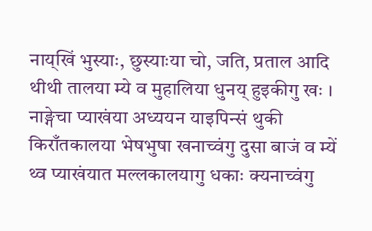नाय्‌खिं भुस्याः, छुस्याःया चो, जति, प्रताल आदि थीथी तालया म्ये व मुहालिया धुनय्‌ हुइकीगु खः ।
नाङ्गेचा प्याखंया अध्ययन याइपिन्सं थुकी किराँतकालया भेषभुषा खनाच्वंगु दुसा बाजं व म्यें थ्व प्याखंयात मल्लकालयागु धकाः क्यनाच्वंगु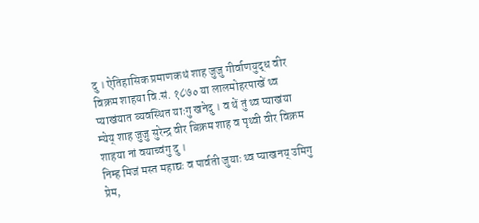दु । ऐतिहासिक प्रमाणकथं शाह जुजु गीर्वाणयुद्ध वीर विक्रम शाहया वि.सं. १८७० या लालमोहरपाखें थ्व प्याखंयात व्यवस्थित याःगु खनेदु । व थें तुं थ्व प्याखंया म्येय्‌ शाह जुजु सुरेन्द्र वीर बिक्रम शाह व पृथ्वी वीर विक्रम शाहया नां वयाच्वंगु दु ।
निम्ह मिजं मस्त महाद्यः व पार्वती जुयाः थ्व प्याखनय्‌ उमिगु प्रेम,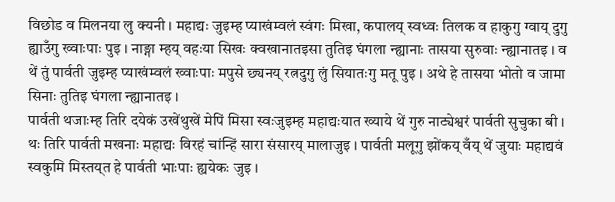विछोड व मिलनया लु क्यनी । महाद्यः जुइम्ह प्याखंम्वलं स्वंगः मिखा, कपालय्‌ स्वध्वः तिलक व हाकुगु ग्वाय्‌ दुगु ह्याउँगु ख्वाःपाः पुइ । नाङ्गा म्हय्‌ वहःया सिखः क्वखानातइसा तुतिइ घंगला न्ह्यानाः तासया सुरुवाः न्ह्यानातइ । व थें तुं पार्वती जुइम्ह प्याखंम्वलं ख्वाःपाः मपुसे छ्यनय्‌ रत्नदुगु लुं सियातःगु मतू पुइ । अथे हे तासया भोतो व जामा सिनाः तुतिइ घंगला न्ह्यानातइ ।
पार्वती थजाःम्ह तिरि दयेकं उखेंथुखें मेपिं मिसा स्वःजुइम्ह महाद्यःयात ख्याये थें गुरु नाट्येश्वरं पार्वती सुचुका बी । थः तिरि पार्वती मखनाः महाद्यः विरहं चांन्हिं सारा संसारय्‌ मालाजुइ । पार्वती मलूगु झोंकय्‌ वँय्‌ थें जुयाः महाद्यवं स्वकुमि मिस्तय्‌त हे पार्वती भाःपाः ह्ययेकः जुइ ।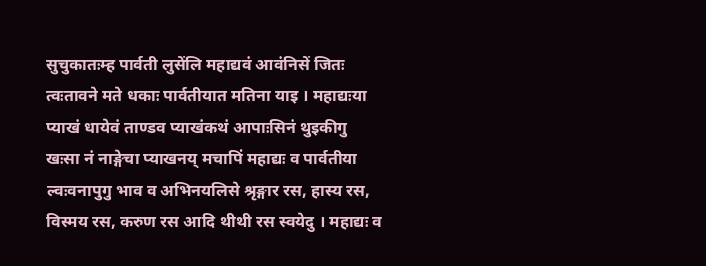सुचुकातःम्ह पार्वती लुसेंलि महाद्यवं आवंनिसें जितः त्वःतावने मते धकाः पार्वतीयात मतिना याइ । महाद्यःया प्याखं धायेवं ताण्डव प्याखंकथं आपाःसिनं थुइकीगु खःसा नं नाङ्गेचा प्याखनय्‌ मचापिं महाद्यः व पार्वतीया ल्वःवनापुगु भाव व अभिनयलिसे श्रृङ्गार रस, हास्य रस, विस्मय रस, करुण रस आदि थीथी रस स्वयेदु । महाद्यः व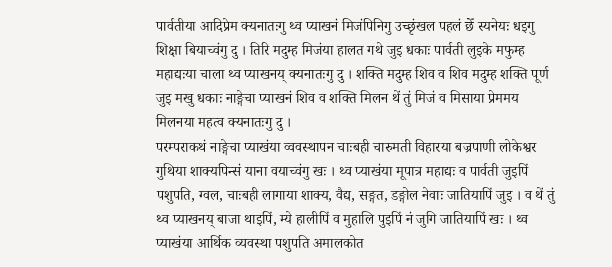पार्वतीया आदिप्रेम क्यनातःगु थ्व प्याखनं मिजंपिनिगु उच्छृंखल पहलं छेँ स्यनेयः धइगु शिक्षा बियाच्वंगु दु । तिरि मदुम्ह मिजंया हालत गथे जुइ धकाः पार्वती लुइके मफुम्ह महाद्यःया चाला थ्व प्याखनय्‌ क्यनातःगु दु । शक्ति मदुम्ह शिव व शिव मदुम्ह शक्ति पूर्ण जुइ मखु धकाः नाङ्गेचा प्याखनं शिव व शक्ति मिलन थें तुं मिजं व मिसाया प्रेममय मिलनया महत्व क्यनातःगु दु ।
परम्पराकथं नाङ्गेचा प्याखंया व्ववस्थापन चाःबही चारुमती विहारया बज्रपाणी लोकेश्वर गुथिया शाक्यपिन्सं याना वयाच्वंगु खः । थ्व प्याखंया मूपात्र महाद्यः व पार्वती जुइपिं पशुपति, ग्वल, चाःबही लागाया शाक्य, वैद्य, सङ्गत, डङ्गोल नेवाः जातियापिं जुइ । व थें तुं थ्व प्याखनय्‌ बाजा थाइपिं, म्ये हालीपिं व मुहालि पुइपिं नं जुगि जातियापिं खः । थ्व प्याखंया आर्थिक व्यवस्था पशुपति अमालकोत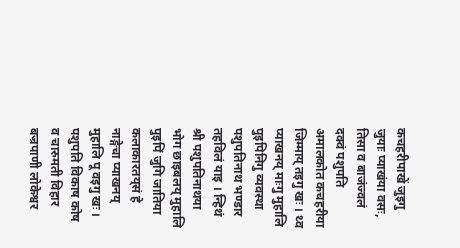कचहरीपाखें जुइगु जुयाः प्याखंया वसः, तिसा व बाजंज्वलं दक्वं पशुपति अमालकोत कचहरीया जिम्माय्‌ तइगु खः । थ्व प्याखनय्‌ माःगु मुहालि पुइपिनिगु व्यवस्था पशुपतिनाथ भण्डार तहविलं याइ । न्हिथं श्री पशुपतिनाथया भोग छाइबलय्‌ मुहालि पुइपिं जुगि जातिया कलाकारतय्‌सं हे नाङ्गेचा प्याखनय्‌ मुहालि पू वइगु खः ।
पशुपति विकाष कोष व चारुमती विहार बज्रपाणी लोकेश्वर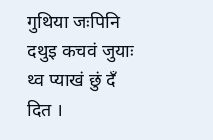गुथिया जःपिनि दथुइ कचवं जुयाः थ्व प्याखं छुं दँ दित ।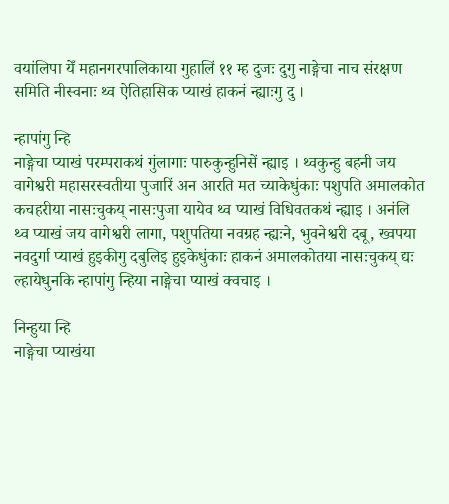वयांलिपा येँ महानगरपालिकाया गुहालिं ११ म्ह दुजः दुगु नाङ्गेचा नाच संरक्षण समिति नीस्वनाः थ्व ऐतिहासिक प्याखं हाकनं न्ह्याःगु दु ।

न्हापांगु न्हि
नाङ्गेचा प्याखं परम्पराकथं गुंलागाः पारुकुन्हुनिसें न्ह्याइ । थ्वकुन्हु बहनी जय वागेश्वरी महासरस्वतीया पुजारिं अन आरति मत च्याकेधुंकाः पशुपति अमालकोत कचहरीया नासःचुकय्‌ नासःपुजा यायेव थ्व प्याखं विधिवतकथं न्ह्याइ । अनंलि थ्व प्याखं जय वागेश्वरी लागा, पशुपतिया नवग्रह न्ह्यःने, भुवनेश्वरी दबू, ख्वपया नवदुर्गा प्याखं हुइकीगु दबुलिइ हुइकेधुंकाः हाकनं अमालकोतया नासःचुकय्‌ द्यः ल्हायेधुनकि न्हापांगु न्हिया नाङ्गेचा प्याखं क्वचाइ ।

निन्हुया न्हि
नाङ्गेचा प्याखंया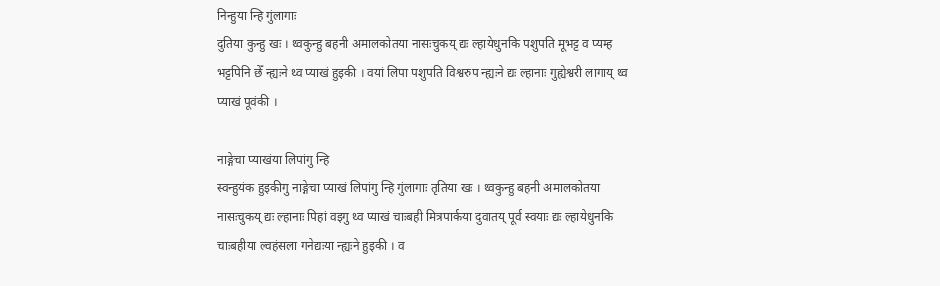निन्हुया न्हि गुंलागाः
दुतिया कुन्हु खः । थ्वकुन्हु बहनी अमालकोतया नासःचुकय्‌ द्यः ल्हायेधुनकि पशुपति मूभट्ट व प्यम्ह भट्टपिनि छेँ न्ह्यःने थ्व प्याखं हुइकी । वयां लिपा पशुपति विश्वरुप न्ह्यःने द्यः ल्हानाः गुह्येश्वरी लागाय्‌ थ्व प्याखं पूवंकी ।

नाङ्गेचा प्याखंया लिपांगु न्हि
स्वन्हुयंक हुइकीगु नाङ्गेचा प्याखं लिपांगु न्हि गुंलागाः तृतिया खः । थ्वकुन्हु बहनी अमालकोतया नासःचुकय्‌ द्यः ल्हानाः पिहां वइगु थ्व प्याखं चाःबही मित्रपार्कया दुवातय्‌ पूर्व स्वयाः द्यः ल्हायेधुनकि चाःबहीया ल्वहंसला गनेद्यःया न्ह्यःने हुइकी । व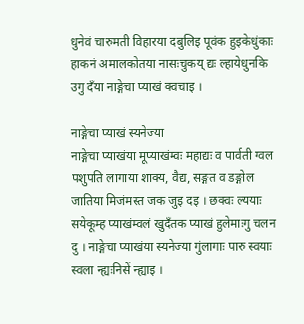धुनेवं चारुमती विहारया दबुलिइ पूवंक हुइकेधुंकाः हाकनं अमालकोतया नासःचुकय्‌ द्यः ल्हायेधुनकि उगु दँया नाङ्गेचा प्याखं क्वचाइ ।

नाङ्गेचा प्याखं स्यनेज्या
नाङ्गेचा प्याखंया मूप्याखंम्वः महाद्यः व पार्वती ग्वल पशुपति लागाया शाक्य, वैद्य, सङ्गत व डङ्गोल जातिया मिजंमस्त जक जुइ दइ । छक्वः ल्ययाः सयेकूम्ह प्याखंम्वलं खुदँतक प्याखं हुलेमाःगु चलन दु । नाङ्गेचा प्याखंया स्यनेज्या गुंलागाः पारु स्वयाः स्वला न्ह्यःनिसें न्ह्याइ ।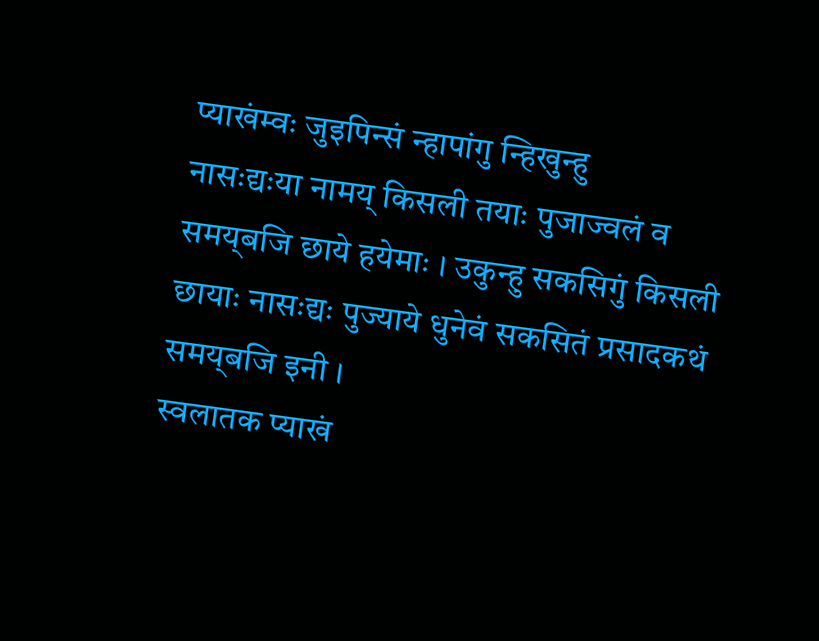प्याखंम्वः जुइपिन्सं न्हापांगु न्हिखुन्हु
नासःद्यःया नामय्‌ किसली तयाः पुजाज्वलं व समय्‌बजि छाये हयेमाः । उकुन्हु सकसिगुं किसली छायाः नासःद्यः पुज्याये धुनेवं सकसितं प्रसादकथं समय्‌बजि इनी ।
स्वलातक प्याखं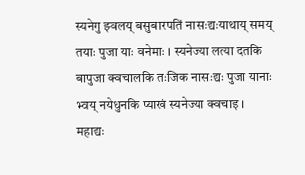स्यनेगु झ्वलय्‌ बसुबारपतिं नासःद्यःयाथाय्‌ समय्‌ तयाः पुजा याः वनेमाः । स्यनेज्या लत्या दतकि बापुजा क्वचालकि तःजिक नासःद्यः पुजा यानाः भ्वय्‌ नयेधुनकि प्याखं स्यनेज्या क्वचाइ ।
महाद्यः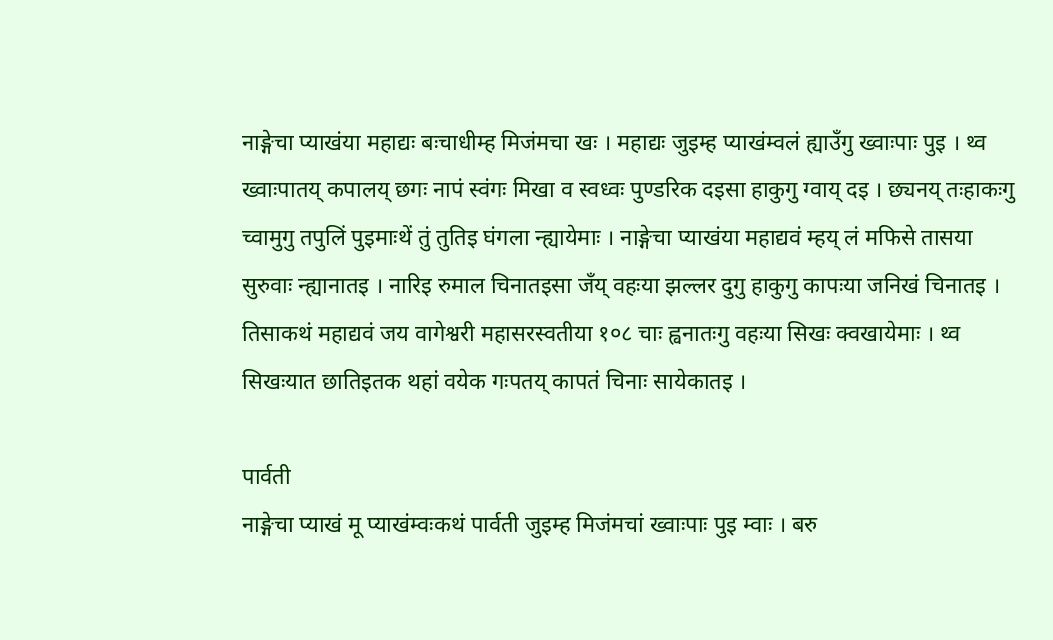नाङ्गेचा प्याखंया महाद्यः बःचाधीम्ह मिजंमचा खः । महाद्यः जुइम्ह प्याखंम्वलं ह्याउँगु ख्वाःपाः पुइ । थ्व ख्वाःपातय्‌ कपालय्‌ छगः नापं स्वंगः मिखा व स्वध्वः पुण्डरिक दइसा हाकुगु ग्वाय्‌ दइ । छ्यनय्‌ तःहाकःगु च्वामुगु तपुलिं पुइमाःथें तुं तुतिइ घंगला न्ह्यायेमाः । नाङ्गेचा प्याखंया महाद्यवं म्हय्‌ लं मफिसे तासया सुरुवाः न्ह्यानातइ । नारिइ रुमाल चिनातइसा जँय्‌ वहःया झल्लर दुगु हाकुगु कापःया जनिखं चिनातइ । तिसाकथं महाद्यवं जय वागेश्वरी महासरस्वतीया १०८ चाः ह्वनातःगु वहःया सिखः क्वखायेमाः । थ्व सिखःयात छातिइतक थहां वयेक गःपतय्‌ कापतं चिनाः सायेकातइ ।

पार्वती
नाङ्गेचा प्याखं मू प्याखंम्वःकथं पार्वती जुइम्ह मिजंमचां ख्वाःपाः पुइ म्वाः । बरु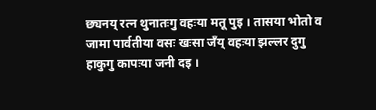छ्यनय्‌ रत्न थुनातःगु वहःया मतू पुइ । तासया भोतो व जामा पार्वतीया वसः खःसा जँय्‌ वहःया झल्लर दुगु हाकुगु कापःया जनी दइ ।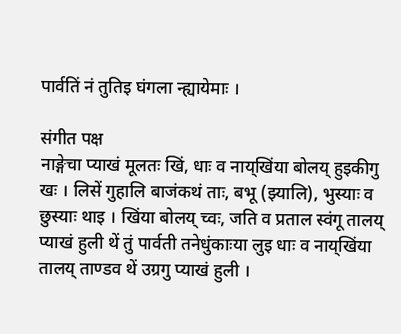पार्वतिं नं तुतिइ घंगला न्ह्यायेमाः ।

संगीत पक्ष
नाङ्गेचा प्याखं मूलतः खिं, धाः व नाय्‌खिंया बोलय्‌ हुइकीगु खः । लिसें गुहालि बाजंकथं ताः, बभू (झ्यालि), भुस्याः व छुस्याः थाइ । खिंया बोलय्‌ च्वः, जति व प्रताल स्वंगू तालय्‌ प्याखं हुली थें तुं पार्वती तनेधुंकाःया लुइ धाः व नाय्‌खिंया तालय्‌ ताण्डव थें उग्रगु प्याखं हुली ।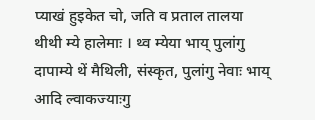प्याखं हुइकेत चो, जति व प्रताल तालया थीथी म्ये हालेमाः । थ्व म्येया भाय्‌ पुलांगु दापाम्ये थें मैथिली, संस्कृत, पुलांगु नेवाः भाय्‌ आदि ल्वाकज्याःगु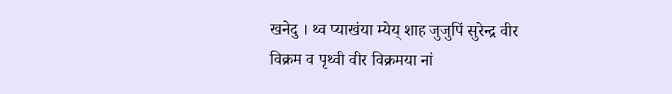खनेदु । थ्व प्याखंया म्येय्‌ शाह जुजुपिं सुरेन्द्र वीर विक्रम व पृथ्वी वीर विक्रमया नां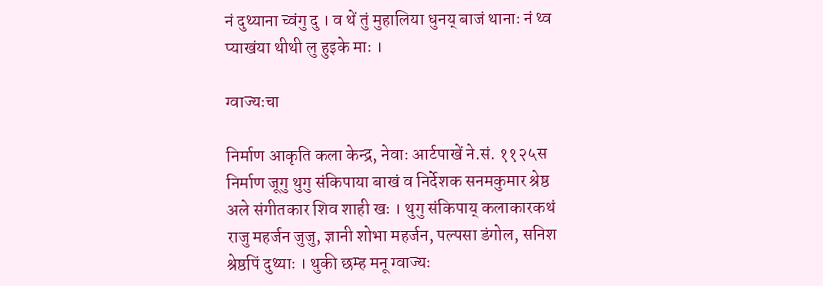नं दुथ्याना च्वंगु दु । व थें तुं मुहालिया धुनय्‌ बाजं थानाः नं थ्व प्याखंया थीथी लु हुइके माः ।

ग्वाज्यःचा

निर्माण आकृति कला केन्द्र, नेवाः आर्टपाखें ने.सं. ११२५स निर्माण जूगु थुगु संकिपाया बाखं व निर्देशक सनमकुमार श्रेष्ठ अले संगीतकार शिव शाही खः । थुगु संकिपाय्‌ कलाकारकथं राजु महर्जन जुजु, ज्ञानी शोभा महर्जन, पल्पसा डंगोल, सनिश श्रेष्ठपिं दुथ्याः । थुकी छम्ह मनू ग्वाज्यः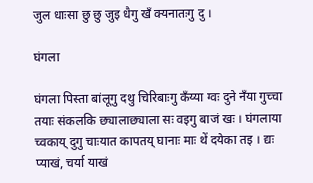जुल धाःसा छु छु जुइ धैगु खँ क्यनातःगु दु ।

घंगला

घंगला पिस्ता बांलूगु दथु चिरिबाःगु कँय्या ग्वः दुने नँया गुच्चा तयाः संकलकि छ्यालाछ्याला सः वइगु बाजं खः । घंगलाया च्वकाय् दुगु चाःयात कापतय् घानाः माः थें दयेका तइ । द्यः प्याखं, चर्या याखं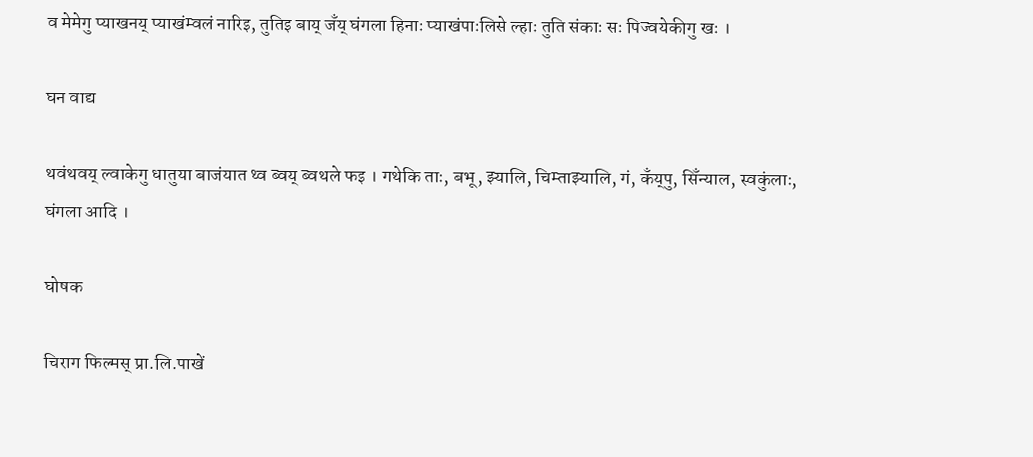व मेमेगु प्याखनय् प्याखंम्वलं नारिइ, तुतिइ बाय् जँय् घंगला हिनाः प्याखंपाःलिसे ल्हाः तुति संकाः सः पिज्वयेकीगु खः ।

घन वाद्य

थवंथवय् ल्वाकेगु धातुया बाजंयात थ्व ब्वय् ब्वथले फइ । गथेकि ताः, बभू, झ्यालि, चिम्ताझ्यालि, गं, कँय्‌पु, सिँन्याल, स्वकुंलाः, घंगला आदि ।

घोषक

चिराग फिल्मस् प्रा.लि.पाखें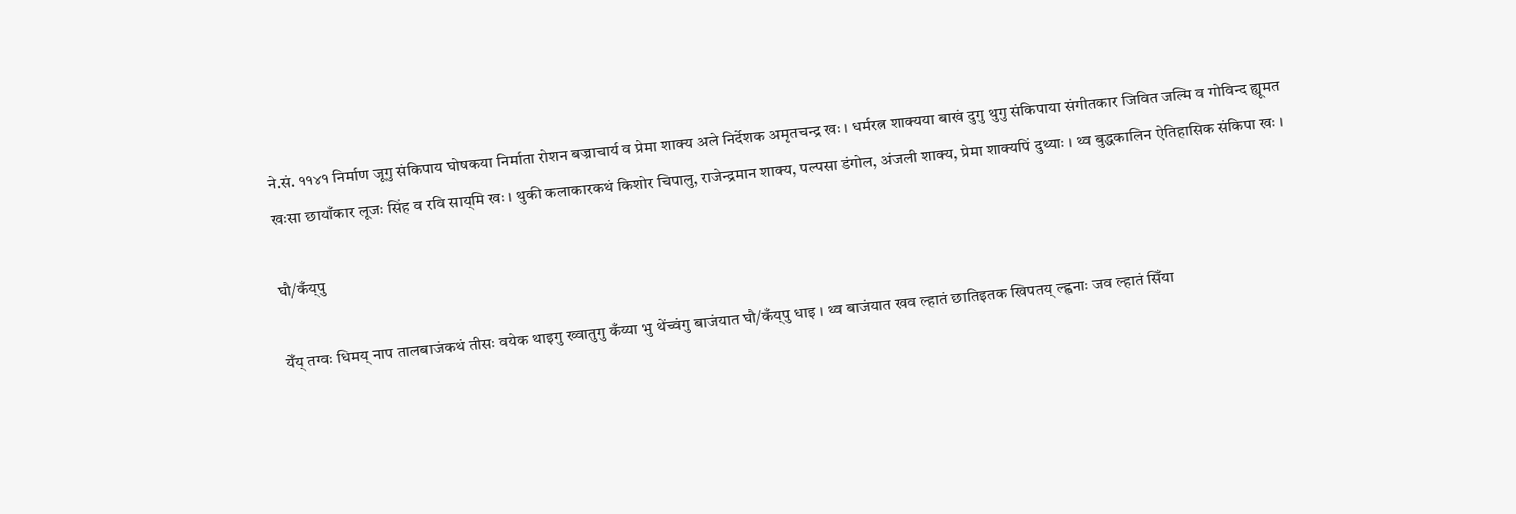ने.सं. ११४१ निर्माण जूगु संकिपाय घोषकया निर्माता रोशन बज्राचार्य व प्रेमा शाक्य अले निर्देशक अमृतचन्द्र खः । धर्मरत्न शाक्यया बाखं दुगु थुगु संकिपाया संगीतकार जिवित जल्मि व गोविन्द ह्यूमत खःसा छायाँकार लूजः सिंह व रवि साय्‌मि खः । थुकी कलाकारकथं किशोर चिपालु, राजेन्द्रमान शाक्य, पल्पसा डंगोल, अंजली शाक्य, प्रेमा शाक्यपिं दुथ्याः । थ्व बुद्धकालिन ऐतिहासिक संकिपा खः ।

घौ/कँय्‌पु

येँय् तग्वः धिमय् नाप तालबाजंकथं तीसः वयेक थाइगु ख्वातुगु कँय्या भु थेंच्वंगु बाजंयात घौ/कँय्‌पु धाइ । थ्व बाजंयात खव ल्हातं छातिइतक खिपतय् ल्ह्वनाः जव ल्हातं सिँया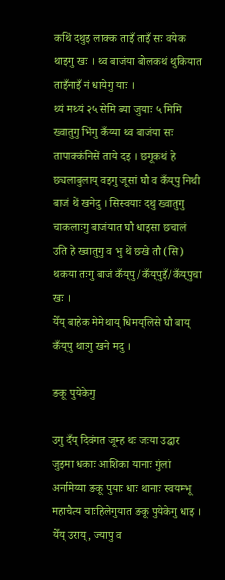कथिं दथुइ लाक्क ताइँ ताइँ सः वयेक थाइगु खः । थ्व बाजंया बोलकथं थुकियात ताइँनाइँ नं धायेगु याः ।
थ्यं मथ्यं २५ सेमि ब्या जुयाः ५ मिमि ख्वातुगु भिंगु कँय्या थ्व बाजंया सः तापाक्कंनिसें ताये दइ । छगूकथं हे छ्यलाबुलाय् वइगु जूसां घौ व कँय्‌पु निथी बाजं थें खनेदु । सिस्वयाः दथु ख्वातुगु चाकलाःगु बाजंयात घौ धाइसा छचालं उति हे ख्वातुगु व भु थें छखे तौ (सि) थकया तःगु बाजं कँय्‌पु/कँय्‌पुइँ/कँय्‌पुचा खः ।
येँय् बाहेक मेमेथाय् धिमय्‌लिसे घौ बाय् कँय्‌पु थाःगु खने मदु ।

ङकू पुयेकेगु

उगु दँय् दिवंगत जूम्ह थः जःया उद्घार जुइमा धकाः आशिका यानाः गुंलां अर्नामेय्या ङकू पुयाः धाः थानाः स्वयम्भू महाचैत्य चाःहिलेगुयात ङकू पुयेकेगु धाइ । येँय् उराय्, ज्यापु व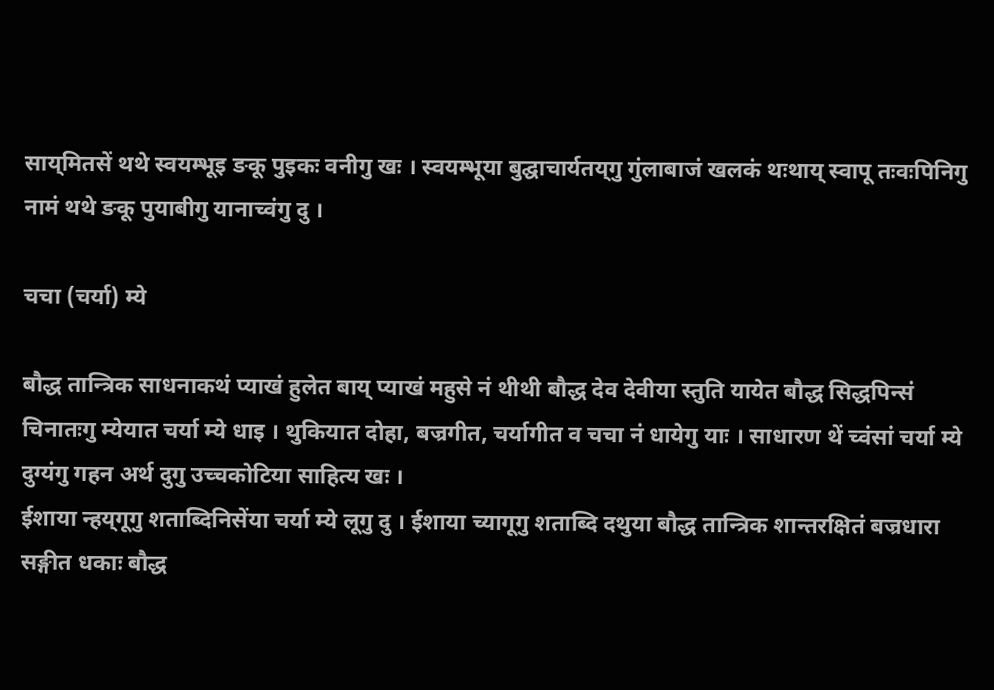साय्‌मितसें थथे स्वयम्भूइ ङकू पुइकः वनीगु खः । स्वयम्भूया बुद्घाचार्यतय्‌गु गुंलाबाजं खलकं थःथाय् स्वापू तःवःपिनिगु नामं थथे ङकू पुयाबीगु यानाच्वंगु दु ।

चचा (चर्या) म्ये

बौद्ध तान्त्रिक साधनाकथं प्याखं हुलेत बाय्‌ प्याखं महुसे नं थीथी बौद्ध देव देवीया स्तुति यायेत बौद्ध सिद्धपिन्सं चिनातःगु म्येयात चर्या म्ये धाइ । थुकियात दोहा, बज्रगीत, चर्यागीत व चचा नं धायेगु याः । साधारण थें च्वंसां चर्या म्ये दुग्यंगु गहन अर्थ दुगु उच्चकोटिया साहित्य खः ।
ईशाया न्हय्‌गूगु शताब्दिनिसेंया चर्या म्ये लूगु दु । ईशाया च्यागूगु शताब्दि दथुया बौद्ध तान्त्रिक शान्तरक्षितं बज्रधारा सङ्गीत धकाः बौद्ध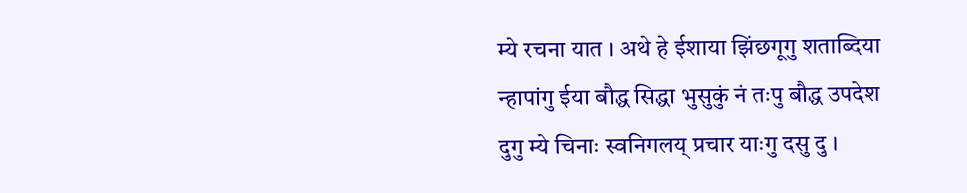म्ये रचना यात । अथे हे ईशाया झिंछगूगु शताब्दिया न्हापांगु ईया बौद्ध सिद्धा भुसुकुं नं तःपु बौद्ध उपदेश दुगु म्ये चिनाः स्वनिगलय्‌ प्रचार याःगु दसु दु ।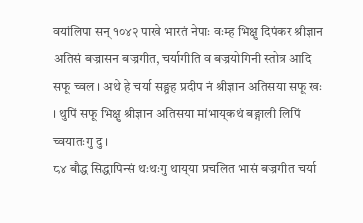वयांलिपा सन् १०४२ पाखे भारतं नेपाः वःम्ह भिक्षु दिपंकर श्रीज्ञान अतिसं बज्रासन बज्रगीत, चर्यागीति व बज्रयोगिनी स्तोत्र आदि सफू च्वल । अथे हे चर्या सङ्ग्रह प्रदीप नं श्रीज्ञान अतिसया सफू खः । थुपिं सफू भिक्षु श्रीज्ञान अतिसया मांभाय्‌कथं बङ्गाली लिपिं च्वयातःगु दु ।
८४ बौद्ध सिद्धापिन्सं थःथःगु थाय्‌या प्रचलित भासं बज्रगीत चर्या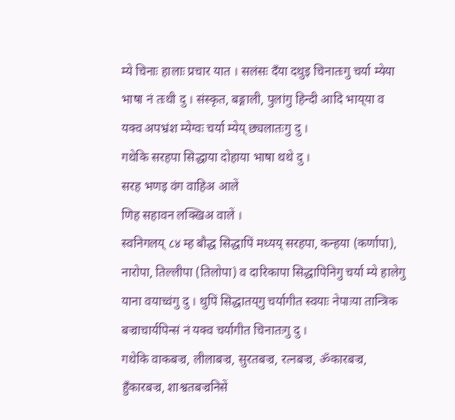म्ये चिनाः हालाः प्रचार यात । सलंसः दँया दथुइ चिनातःगु चर्या म्येया भाषा नं तःथी दु । संस्कृत, बङ्गाली, पुलांगु हिन्दी आदि भाय्‌या व यक्व अपभ्रंश म्येग्वः चर्या म्येय्‌ छ्यलातःगु दु ।
गथेकि सरहपा सिद्धाया दोहाया भाषा थथे दु ।
सरह भणइ वंग वाहिअ आलें
णिह सहावन लक्खिअ वालें ।
स्वनिगलय्‌ ८४ म्ह बौद्ध सिद्धापिं मध्यय्‌ सरहपा, कन्हया (कर्णापा), नारोपा, तिल्लीपा (तिलोपा) व दारिकापा सिद्धापिनिगु चर्या म्ये हालेगु याना वयाच्वंगु दु । थुपिं सिद्धातय्‌गु चर्यागीत स्वयाः नेपाःया तान्त्रिक बज्राचार्यपिन्सं नं यक्व चर्यागीत चिनातःगु दु ।
गथेकि वाकबज्र, लीलाबज्र, सुरतबज्र, रत्नबज्र, ॐकारबज्र, हुँकारबज्र, शाश्वतबज्रनिसें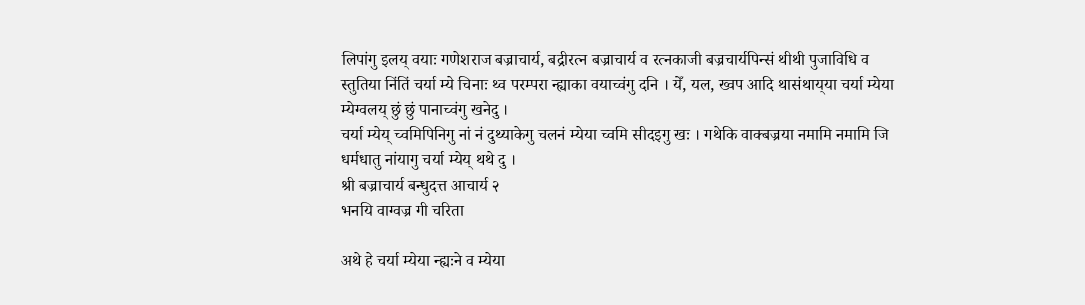लिपांगु इलय्‌ वयाः गणेशराज बज्राचार्य, बद्रीरत्न बज्राचार्य व रत्नकाजी बज्रचार्यपिन्सं थीथी पुजाविधि व स्तुतिया निंतिं चर्या म्ये चिनाः थ्व परम्परा न्ह्याका वयाच्वंगु दनि । येँ, यल, ख्वप आदि थासंथाय्‌या चर्या म्येया म्येग्वलय्‌ छुं छुं पानाच्वंगु खनेदु ।
चर्या म्येय्‌ च्वमिपिनिगु नां नं दुथ्याकेगु चलनं म्येया च्वमि सीदइगु खः । गथेकि वाक्बज्रया नमामि नमामि जि धर्मधातु नांयागु चर्या म्येय्‌ थथे दु ।
श्री बज्राचार्य बन्धुदत्त आचार्य २
भनयि वाग्वज्र गी चरिता

अथे हे चर्या म्येया न्ह्यःने व म्येया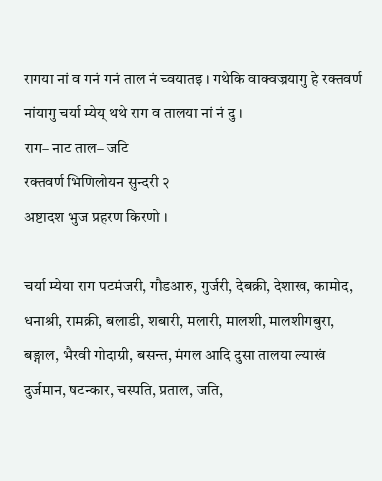रागया नां व गनं गनं ताल नं च्वयातइ । गथेकि वाक्वज्रयागु हे रक्तवर्ण नांयागु चर्या म्येय्‌ थथे राग व तालया नां नं दु ।
राग– नाट ताल– जटि
रक्तवर्ण भिणिलोयन सुन्दरी २
अष्टादश भुज प्रहरण किरणो ।

चर्या म्येया राग पटमंजरी, गौडआरु, गुर्जरी, देबक्री, देशाख, कामोद, धनाश्री, रामक्री, बलाडी, शबारी, मलारी, मालशी, मालशीगबुरा, बङ्गाल, भैरवी गोदाग्री, बसन्त, मंगल आदि दुसा तालया ल्याखं दुर्जमान, षटन्कार, चस्पति, प्रताल, जति,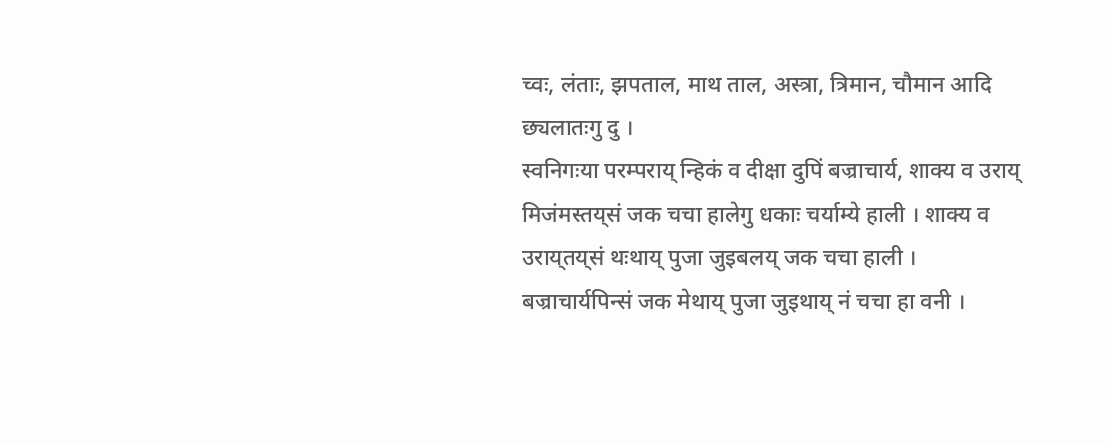च्वः, लंताः, झपताल, माथ ताल, अस्त्रा, त्रिमान, चौमान आदि छ्यलातःगु दु ।
स्वनिगःया परम्पराय्‌ न्हिकं व दीक्षा दुपिं बज्राचार्य, शाक्य व उराय्‌ मिजंमस्तय्‌सं जक चचा हालेगु धकाः चर्याम्ये हाली । शाक्य व उराय्‌तय्‌सं थःथाय्‌ पुजा जुइबलय्‌ जक चचा हाली । बज्राचार्यपिन्सं जक मेथाय्‌ पुजा जुइथाय्‌ नं चचा हा वनी ।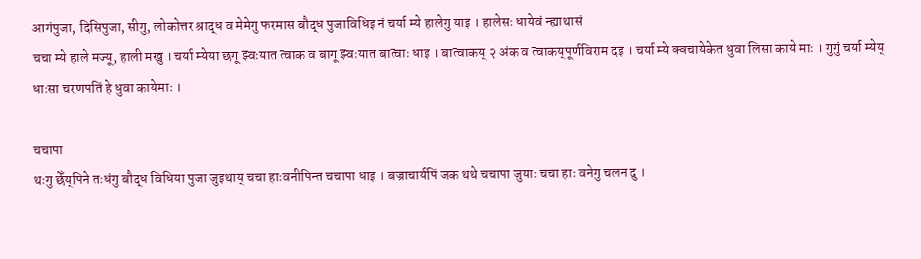आगंपुजा, दिसिपुजा, सीगु, लोकोत्तर श्राद्ध व मेमेगु फरमास बौद्ध पुजाविधिइ नं चर्या म्ये हालेगु याइ । हालेसः धायेवं न्ह्याथासं
चचा म्ये हाले मज्यू, हाली मखु । चर्या म्येया छगू झ्वःयात त्वाक व बागू झ्वःयात बात्वाः धाइ । बात्वाकय्‌ २ अंक व त्वाकय्‌पूर्णविराम दइ । चर्या म्ये क्वचायेकेत धुवा लिसा काये माः । गुगुं चर्या म्येय्‌ धाःसा चरणपतिं हे धुवा कायेमाः ।

चचापा
थःगु छेँय्‌पिने तःधंगु बौद्ध विधिया पुजा जुइथाय्‌ चचा हाःवनीपिन्त चचापा धाइ । बज्राचार्यपिं जक थथे चचापा जुयाः चचा हाः वनेगु चलन दु ।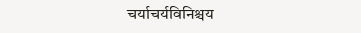चर्याचर्यविनिश्चय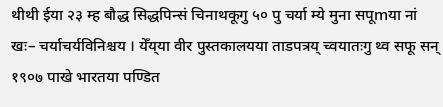थीथी ईया २३ म्ह बौद्ध सिद्धपिन्सं चिनाथकूगु ५० पु चर्या म्ये मुना सपूmया नां खः– चर्याचर्यविनिश्चय । येँय्‌या वीर पुस्तकालयया ताडपत्रय्‌ च्वयातःगु थ्व सफू सन् १९०७ पाखे भारतया पण्डित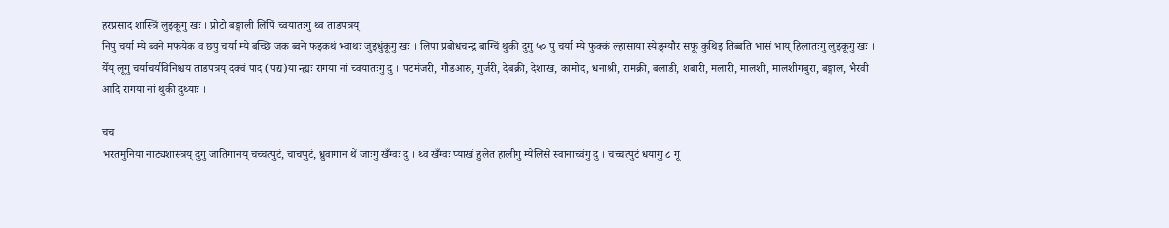हरप्रसाद शास्त्रिं लुइकूगु खः । प्रोटो बङ्गाली लिपिं च्वयातःगु थ्व ताडपत्रय्‌
निपु चर्या म्ये ब्वने मफयेक व छपु चर्या म्ये बच्छि जक ब्वने फइकथं भ्वाथः जुइधुंकूगु खः । लिपा प्रबोधचन्द्र बाग्चिं थुकी दुगु ५० पु चर्या म्ये फुक्कं ल्हासाया स्येङ्ग्यौर सफू कुथिइ तिब्बति भासं भाय्‌ हिलातःगु लुइकूगु खः ।
येँय्‌ लूगु चर्याचर्यविनिश्चय ताडपत्रय्‌ दक्वं पाद (पद्य)या न्ह्यः रागया नां च्वयातःगु दु । पटमंजरी, गौडआरु, गुर्जरी, देबक्री, देशाख, कामोद, धनाश्री, रामक्री, बलाडी, शबारी, मलारी, मालशी, मालशीगबुरा, बङ्गाल, भैरवी आदि रागया नां थुकी दुथ्याः ।

चच
भरतमुनिया नाट्यशास्त्रय्‌ दुगु जातिगानय्‌ चच्चत्पुटं, चाचपुटं, ध्रुवागान थें जाःगु खँग्वः दु । थ्व खँग्वः प्याखं हुलेत हालीगु म्येलिसे स्वानाच्वंगु दु । चच्चत्पुटं धयागु ८ गू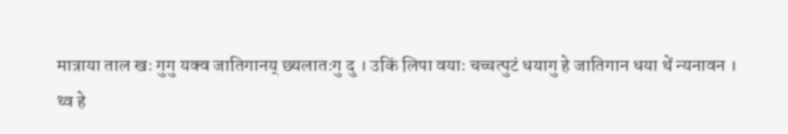मात्राया ताल खः गुगु यक्व जातिगानय्‌ छ्यलातःगु दु । उकिं लिपा वयाः चच्चत्पुटं धयागु हे जातिगान धया थें न्यनावन ।
थ्व हे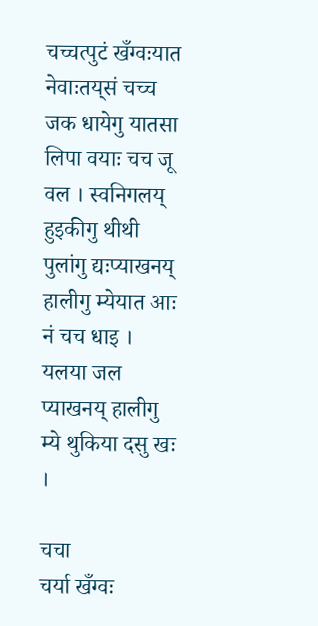चच्चत्पुटं खँग्वःयात नेवाःतय्‌सं चच्च जक धायेगु यातसा लिपा वयाः चच जू वल । स्वनिगलय्‌ हुइकीगु थीथी पुलांगु द्यःप्याखनय्‌ हालीगु म्येयात आः नं चच धाइ । यलया जल प्याखनय्‌ हालीगु म्ये थुकिया दसु खः ।

चचा
चर्या खँग्वः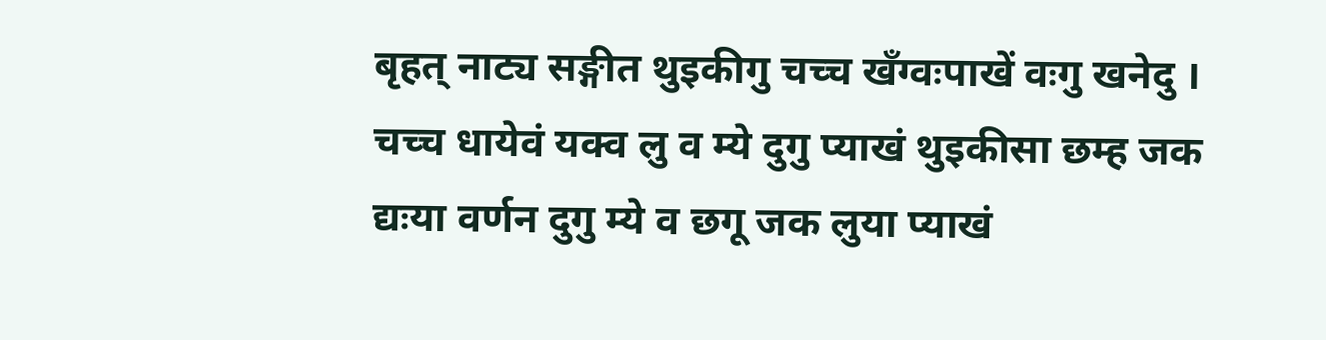बृहत् नाट्य सङ्गीत थुइकीगु चच्च खँग्वःपाखें वःगु खनेदु । चच्च धायेवं यक्व लु व म्ये दुगु प्याखं थुइकीसा छम्ह जक द्यःया वर्णन दुगु म्ये व छगू जक लुया प्याखं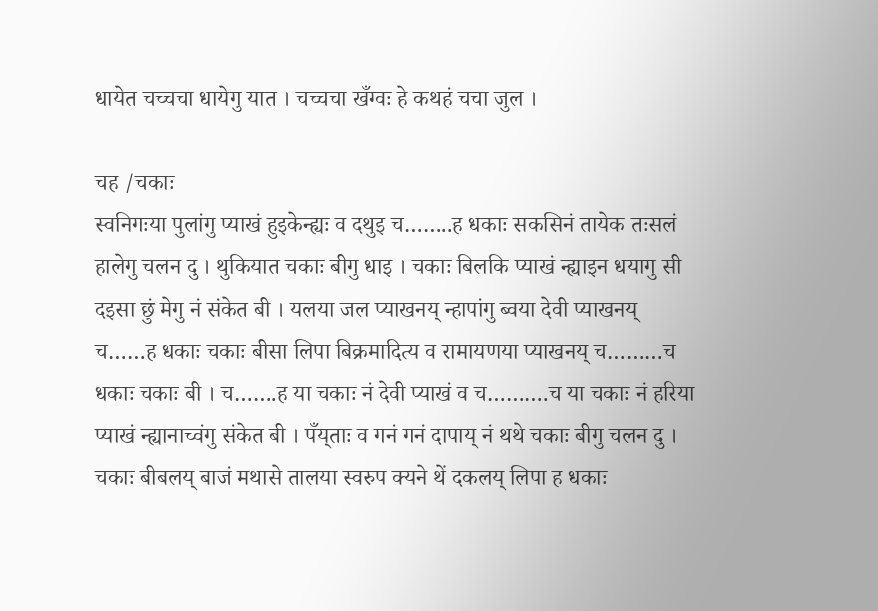धायेत चच्चचा धायेगु यात । चच्चचा खँग्वः हे कथहं चचा जुल ।

चह /चकाः
स्वनिगःया पुलांगु प्याखं हुइकेन्ह्यः व दथुइ च……..ह धकाः सकसिनं तायेक तःसलं हालेगु चलन दु । थुकियात चकाः बीगु धाइ । चकाः बिलकि प्याखं न्ह्याइन धयागु सी दइसा छुं मेगु नं संकेत बी । यलया जल प्याखनय्‌ न्हापांगु ब्वया देवी प्याखनय्‌ च……ह धकाः चकाः बीसा लिपा बिक्रमादित्य व रामायणया प्याखनय्‌ च………च धकाः चकाः बी । च…….ह या चकाः नं देवी प्याखं व च……….च या चकाः नं हरिया प्याखं न्ह्यानाच्वंगु संकेत बी । पँय्‌ताः व गनं गनं दापाय्‌ नं थथे चकाः बीगु चलन दु । चकाः बीबलय्‌ बाजं मथासे तालया स्वरुप क्यने थें दकलय्‌ लिपा ह धकाः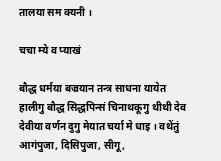तालया सम क्यनी ।

चचा म्ये व प्याखं

बौद्ध धर्मया बज्रयान तन्त्र साधना यायेत हालीगु बौद्ध सिद्धपिन्सं चिनाथकूगु थीथी देव देवीया वर्णन दुगु मेयात चर्या मे धाइ । वथेंतुं आगंपुजा, दिसिपुजा, सीगू,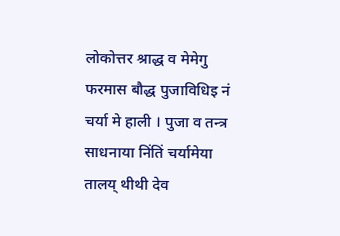लोकोत्तर श्राद्ध व मेमेगु फरमास बौद्ध पुजाविधिइ नं चर्या मे हाली । पुजा व तन्त्र साधनाया निंतिं चर्यामेया तालय्‌ थीथी देव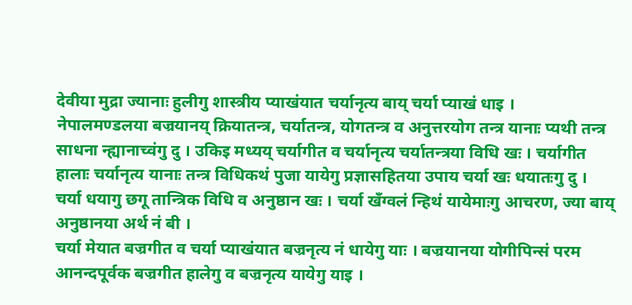देवीया मुद्रा ज्यानाः हुलीगु शास्त्रीय प्याखंयात चर्यानृत्य बाय्‌ चर्या प्याखं धाइ ।
नेपालमण्डलया बज्रयानय्‌ क्रियातन्त्र, चर्यातन्त्र, योगतन्त्र व अनुत्तरयोग तन्त्र यानाः प्यथी तन्त्र साधना न्ह्यानाच्वंगु दु । उकिइ मध्यय्‌ चर्यागीत व चर्यानृत्य चर्यातन्त्रया विधि खः । चर्यागीत हालाः चर्यानृत्य यानाः तन्त्र विधिकथं पुजा यायेगु प्रज्ञासहितया उपाय चर्या खः धयातःगु दु । चर्या धयागु छगू तान्त्रिक विधि व अनुष्ठान खः । चर्या खँग्वलं न्हिथं यायेमाःगु आचरण, ज्या बाय्‌ अनुष्ठानया अर्थ नं बी ।
चर्या मेयात बज्रगीत व चर्या प्याखंयात बज्रनृत्य नं धायेगु याः । बज्रयानया योगीपिन्सं परम आनन्दपूर्वक बज्रगीत हालेगु व बज्रनृत्य यायेगु याइ ।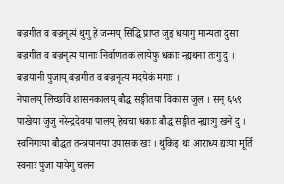बज्रगीत व बज्रनृत्यं थुगु हे जन्मय्‌ सिद्धि प्राप्त जुइ धयागु मान्यता दुसा बज्रगीत व बज्रनृत्य यानाः निर्वाणतक लायेफु धकाः न्ह्यथना तःगु दु । बज्रयानी पुजाय्‌ बज्रगीत व बज्रनृत्य मदयेकं मगाः ।
नेपालय्‌ लिच्छवि शासनकालय्‌ बौद्ध सङ्गीतया विकास जुल । सन् ६५९ पाखेया जुजु नरेन्द्रदेवया पालय्‌ हेचचा धकाः बौद्ध सङ्गीत न्ह्याःगु खने दु । स्वनिगःया बौद्धत तन्त्रयानया उपासक खः । थुकिइ थः आराध्य द्यःया मूर्ति स्वनाः पुजा यायेगु चलन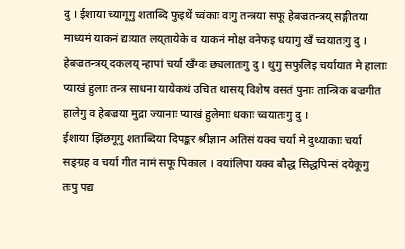दु । ईशाया च्यागूगु शताब्दि फुइथें च्वंकाः वःगु तन्त्रया सफू हेबज्रतन्त्रय्‌ सङ्गीतया माध्यमं याकनं द्यःयात लय्‌तायेके व याकनं मोक्ष वनेफइ धयागु खँ च्वयातःगु दु । हेबज्रतन्त्रय्‌ दकलय्‌ न्हापां चर्या खँग्वः छ्यलातःगु दु । थुगु सफुलिइ चर्यायात मे हालाः प्याखं हुलाः तन्त्र साधना यायेकथं उचित थासय्‌ विशेष वसतं पुनाः तान्त्रिक बज्रगीत हालेगु व हेबज्रया मुद्रा ज्यानाः प्याखं हुलेमाः धकाः च्वयातःगु दु ।
ईशाया झिंछगूगु शताब्दिया दिपङ्कर श्रीज्ञान अतिसं यक्व चर्या मे दुथ्याकाः चर्या सङ्ग्रह व चर्या गीत नामं सफू पिकाल । वयांलिपा यक्व बौद्ध सिद्धपिन्सं दयेकूगु तःपु पद्य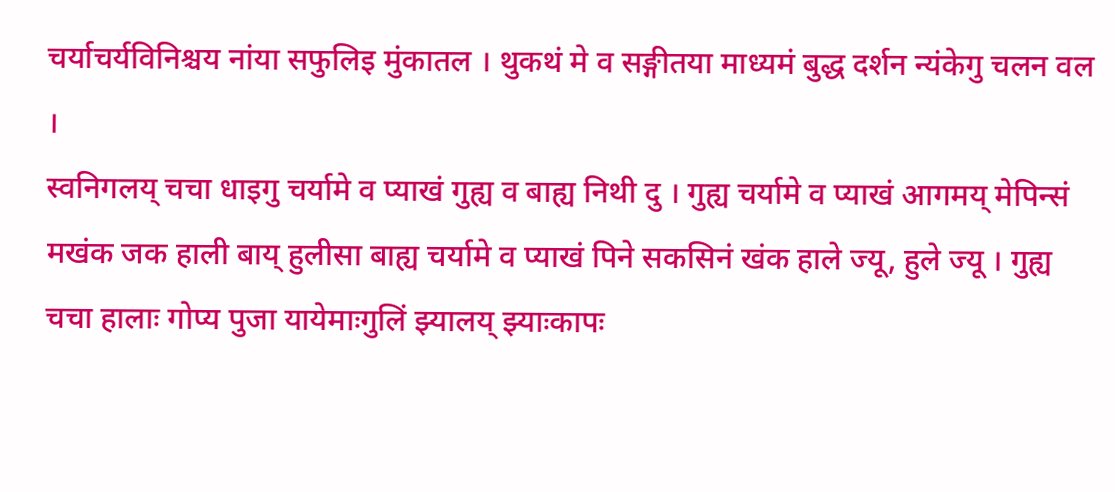चर्याचर्यविनिश्चय नांया सफुलिइ मुंकातल । थुकथं मे व सङ्गीतया माध्यमं बुद्ध दर्शन न्यंकेगु चलन वल ।
स्वनिगलय्‌ चचा धाइगु चर्यामे व प्याखं गुह्य व बाह्य निथी दु । गुह्य चर्यामे व प्याखं आगमय्‌ मेपिन्सं मखंक जक हाली बाय्‌ हुलीसा बाह्य चर्यामे व प्याखं पिने सकसिनं खंक हाले ज्यू, हुले ज्यू । गुह्य चचा हालाः गोप्य पुजा यायेमाःगुलिं झ्यालय्‌ झ्याःकापः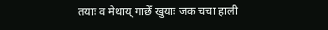तयाः व मेथाय्‌ गाछेँ खुयाः जक चचा हाली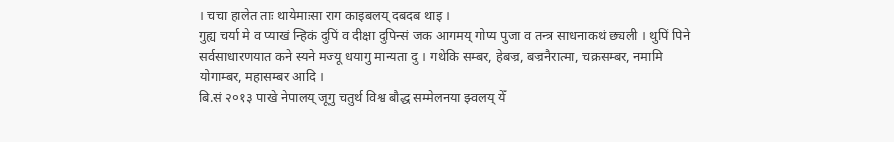। चचा हालेत ताः थायेमाःसा राग काइबलय्‌ दबदब थाइ ।
गुह्य चर्या मे व प्याखं न्हिकं दुपिं व दीक्षा दुपिन्सं जक आगमय्‌ गोप्य पुजा व तन्त्र साधनाकथं छ्यली । थुपिं पिने सर्वसाधारणयात कने स्यने मज्यू धयागु मान्यता दु । गथेकि सम्बर, हेबज्र, बज्रनैरात्मा, चक्रसम्बर, नमामि योगाम्बर, महासम्बर आदि ।
बि.सं २०१३ पाखे नेपालय्‌ जूगु चतुर्थ विश्व बौद्ध सम्मेलनया झ्वलय्‌ येँ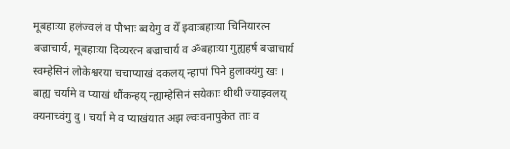मूबहाःया हलंज्वलं व पौभाः ब्वयेगु व येँ झ्वाःबहाःया चिनियारत्न बज्राचार्य, मूबहाःया दिव्यरत्न बज्राचार्य व ॐबहाःया गुह्यहर्ष बज्राचार्य स्वम्हेसिनं लोकेश्वरया चचाप्याखं दकलय्‌ न्हापां पिने हुलाक्यंगु खः । बाह्य चर्यामे व प्याखं थौंकन्हय्‌ न्ह्याम्हेसिनं सयेकाः थीथी ज्याझ्वलय्‌ क्यनाच्वंगु दु । चर्या मे व प्याखंयात अझ ल्वःवनापुकेत ताः व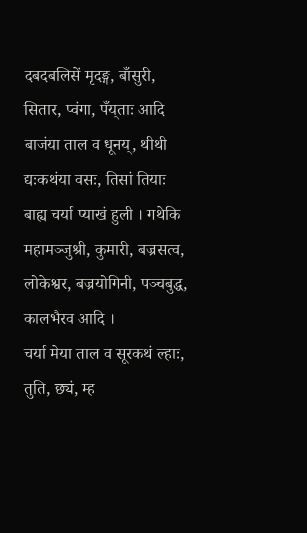दबदबलिसें मृदङ्ग, बाँसुरी, सितार, प्वंगा, पँय्‌ताः आदि बाजंया ताल व धूनय्‌, थीथी द्यःकथंया वसः, तिसां तियाः बाह्य चर्या प्याखं हुली । गथेकि महामञ्जुश्री, कुमारी, बज्रसत्व, लोकेश्वर, बज्रयोगिनी, पञ्चबुद्ध, कालभैरव आदि ।
चर्या मेया ताल व सूरकथं ल्हाः, तुति, छ्यं, म्ह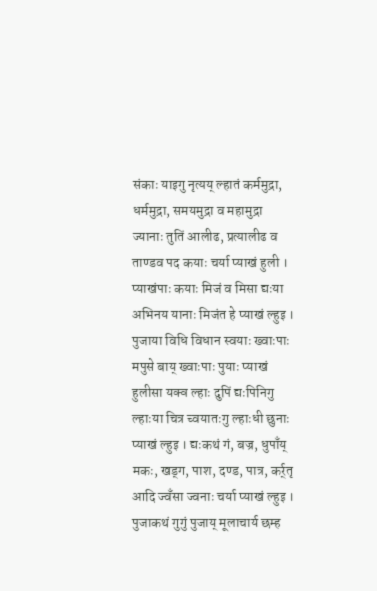संकाः याइगु नृत्यय्‌ ल्हातं कर्ममुद्रा, धर्ममुद्रा, समयमुद्रा व महामुद्रा ज्यानाः तुतिं आलीढ, प्रत्यालीढ व ताण्डव पद कयाः चर्या प्याखं हुली । प्याखंपाः कयाः मिजं व मिसा द्यःया अभिनय यानाः मिजंत हे प्याखं ल्हुइ । पुजाया विधि विधान स्वयाः ख्वाःपाः मपुसे बाय्‌ ख्वाःपाः पुयाः प्याखं हुलीसा यक्व ल्हाः दुपिं द्यःपिनिगु ल्हाःया चित्र च्वयातःगु ल्हाःधी छुनाः प्याखं ल्हुइ । द्यःकथं गं, बज्र, धुपाँय्‌ मकः, खड्ग, पाश, दण्ड, पात्र, कर्र्तृ आदि ज्वँसा ज्वनाः चर्या प्याखं ल्हुइ ।
पुजाकथं गुगुं पुजाय्‌ मूलाचार्य छम्ह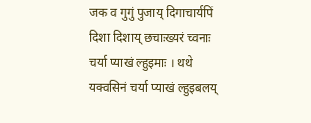जक व गुगुं पुजाय्‌ दिगाचार्यपिं दिशा दिशाय्‌ छचाःख्यरं च्वनाः चर्या प्याखं ल्हुइमाः । थथे यक्वसिनं चर्या प्याखं ल्हुइबलय्‌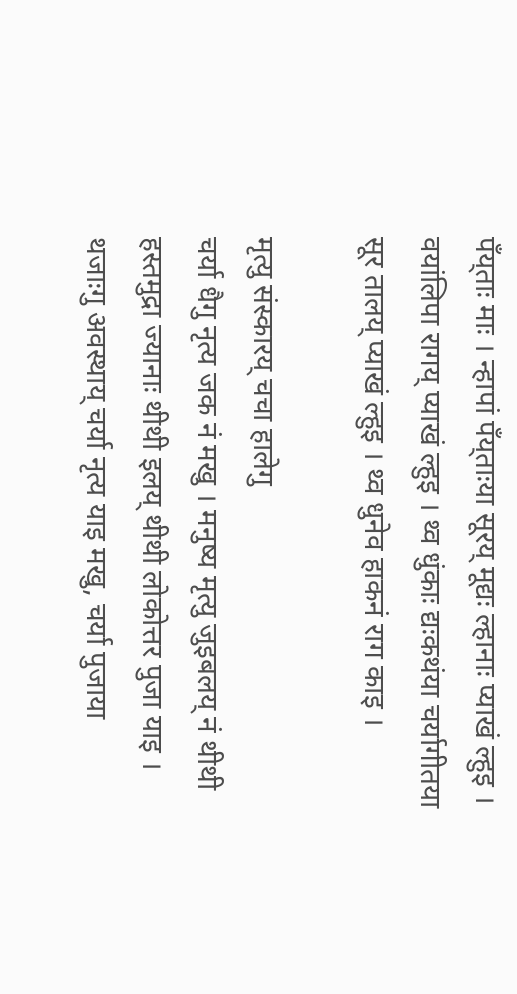पँय्‌ताः माः । न्हापां पँय्‌ताःया सूरय्‌ मूद्यः ल्हानाः प्याखं ल्हुइ । वयांलिपा रागय्‌ प्याखं ल्हुइ । थ्व धुंकाः द्यःकथंया चर्यागीतया सूर तालय्‌ प्याखं ल्हुइ । थ्व धुनेव हाकनं राग काइ ।

मृत्यु संस्कारय्‌ चचा हालेगु
चर्या धैगु नृत्य जक नं मखु । मनुष्य मृत्यु जुइबलय्‌ नं थीथी हस्तमुद्रा ज्यानाः थीथी इलय्‌ थीथी लोकोत्तर पुजा याइ । थजाःगु अवस्थाय्‌ चर्या नृत्य याइ मखु, चर्या पुजाया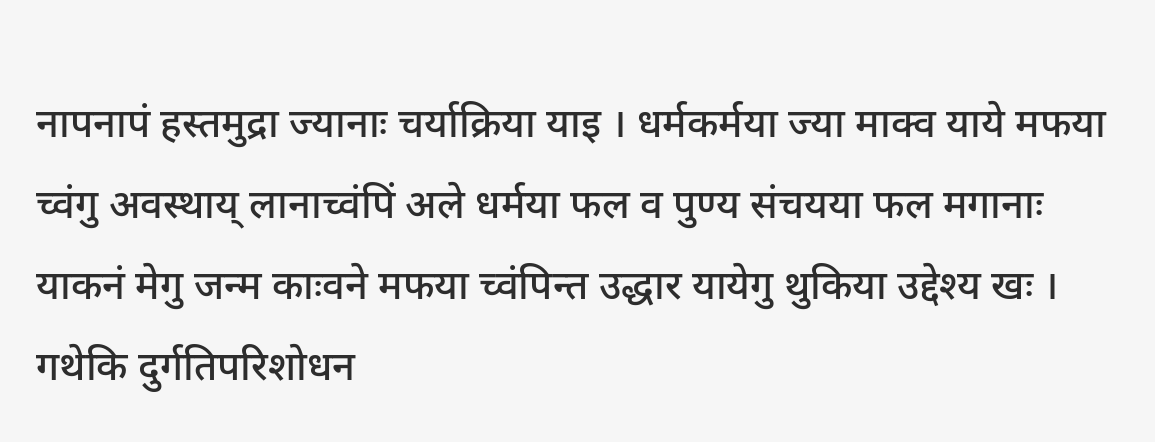नापनापं हस्तमुद्रा ज्यानाः चर्याक्रिया याइ । धर्मकर्मया ज्या माक्व याये मफया च्वंगु अवस्थाय्‌ लानाच्वंपिं अले धर्मया फल व पुण्य संचयया फल मगानाः याकनं मेगु जन्म काःवने मफया च्वंपिन्त उद्धार यायेगु थुकिया उद्देश्य खः । गथेकि दुर्गतिपरिशोधन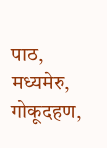पाठ, मध्यमेरु, गोकूदहण,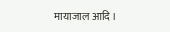मायाजाल आदि ।